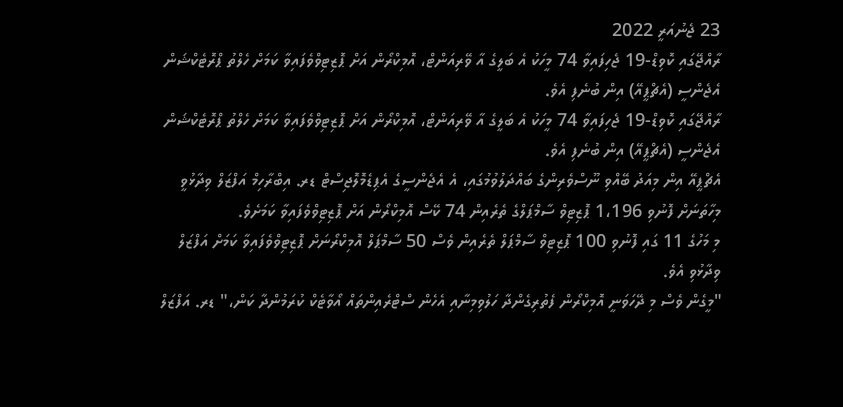23 ޖެނުއަރީ 2022
ރާއްޖޭގައި ކޮވިޑް-19 ޖެހިފައިވާ 74 މީހަކު އެ ބަލީގެ އާ ވޭރިއަންޓް، އޮމިކްރޯން އަށް ޕޮޒިޓިވްވެފައިވާ ކަމަށް ހެލްތު ޕްރޮޓެކްޝަން އެޖެންސީ (އެޗްޕީއޭ) އިން ބުނެފި އެވެ.
ރާއްޖޭގައި ކޮވިޑް-19 ޖެހިފައިވާ 74 މީހަކު އެ ބަލީގެ އާ ވޭރިއަންޓް، އޮމިކްރޯން އަށް ޕޮޒިޓިވްވެފައިވާ ކަމަށް ހެލްތު ޕްރޮޓެކްޝަން އެޖެންސީ (އެޗްޕީއޭ) އިން ބުނެފި އެވެ.
އެޗްޕީއޭ އިން މިއަދު ބޭއްވި ނޫސްވެރިންގެ ބައްދަލުވުމުގައި، އެ އެޖެންސީގެ އެޕިޑެމޮލޮޖިސްޓް ޑރ. އިބްރާހިމް އަފްޒަލް ވިދާޅުވީ މިހާތަނަށް ފޮނުވި 1،196 ޕޮޒިޓިވް ސާމްޕަލްގެ ތެރެއިން 74 ކޭސް އޮމިކްރޯން އަށް ޕޮޒިޓިވްވެފައިވާ ކަމަށެވެ.
މި މަހުގެ 11 ގައި ފޮނުވި 100 ޕޮޒިޓިވް ސާމްޕަލް ތެރެއިން ވެސް 50 ސާމްޕަލް އޮމިކްރޯނަށް ޕޮޒިޓިވްވެފައިވާ ކަމަށް އަފްޒަލް ވިދާޅުވި އެވެ.
"މީގެން ވެސް މި ދޭހަވަނީ އޮމިކްރޯން ފެތުރިގެންދާ ހަލުވިމިނާއި އެހެން ސްޓްރެއިންތައް އޯވާޓެކް ކުރަމުންދާ ކަން،" ޑރ. އަފްޒަލް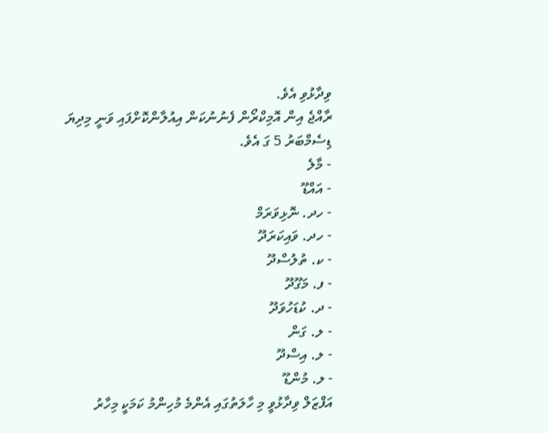ވިދާޅުވި އެވެ.
ރާއްޖެ އިން އޮމިކްރޯން ފެނުނުކަން އިއުލާންކޮށްފައި ވަނީ މިދިޔަ ޑިސެމްބަރު 5 ގަ އެވެ.
- މާލެ
- އައްޑޫ
- ހދ. ނޮޅިވަރަމް
- ހދ. ވައިކަރަދޫ
- ކ. ތުލުސްދޫ
- ފ. މަގޫދޫ
- ދ. ކުޑަހުވަދޫ
- ލ. ގަން
- ލ. އިސްދޫ
- ލ. މުންޑޫ
އަފްޒަލް ވިދާޅުވީ މި ހާލަތުގައި އެންމެ މުހިންމު ކަމަކީ މިހާރު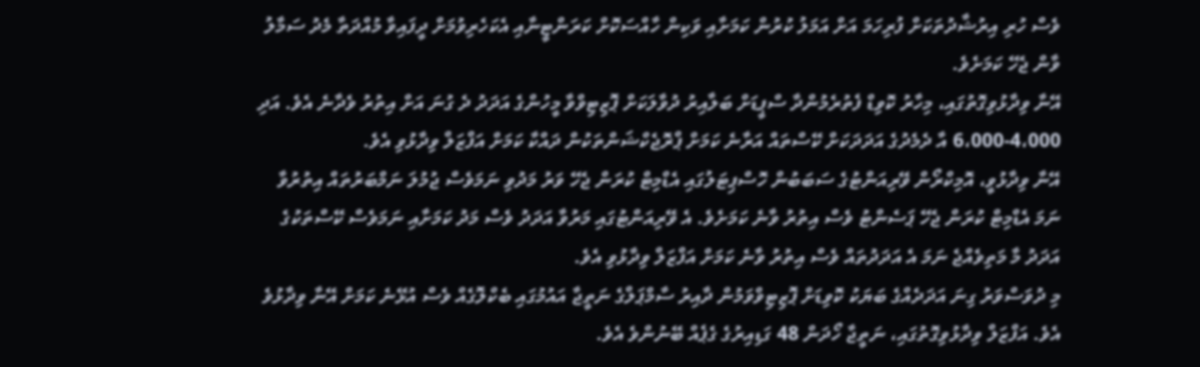ވެސް ހުރި އިރުޝާދުތަކަށް ފުރިހަމަ އަށް އަމަލު ކުރުން ކަމަށާއި ވަކިން ހާއްސަކޮށް ކަރަންޓީނާއި އެކަހެރިވުމަށް ދީފައިވާ މުއްދަތާ މެދު ސަމާލު ވާން ޖެހޭ ކަމަށެވެ.
އޭނާ ވިދާޅުވިގޮތުގައި، މިހާރު ކޮވިޑް ފެތުރެމުންދާ ސްޕީޑަށް ބަލާއިރު ދުވާލަކަށް ޕޮޒިޓިވްވާ މީހުންގެ އަދަދު ދެ ގުނަ އަށް އިތުރު ވެދާނެ އެވެ. އަދި 4،000-6،000 އާ ދެމެދުގެ އަދަދަކަށް ކޭސްތައް އަރާނެ ކަމަށް ޕްރޮޖެކްޝަންތަކުން ދައްކާ ކަމަށް އަފްޒަލް ވިދާޅުވި އެވެ.
އޭނާ ވިދާޅުވީ، އޮމިކްރޯން ވޭރިއަންޓުގެ ސަބަބުން ހޮސްޕިޓަލުގައި އެޑްމިޓް ކުރަން ޖެހޭ ވަރު މަދުވި ނަމަވެސް ޖުމުލަ ނަމްބަރުތައް އިތުރުވާ ނަމަ އެޑްމިޓް ކުރަން ޖެހޭ ޕަސެންޓު ވެސް އިތުރު ވާނެ ކަމަށެވެ. އެ ވޭރިއަންޓުގައި މަރުވާ އަދަދު ވެސް މަދު ކަމަށާއި ނަމަވެސް ކޭސްތަކުގެ އަދަދު މާ މަތިވެއްޖެ ނަމަ އެ އަދަދުތައް ވެސް އިތުރު ވާނެ ކަމަށް އަފްޒަލް ވިދާޅުވި އެވެ.
މި ދުވަސްވަރު ގިނަ އަދަދެއްގެ ބަޔަކު ކޮވިޑަށް ޕޮޒިޓިވްވަމުން ދާއިރު ސާމްޕަލްގެ ނަތީޖާ އައުމުގައި ބެކްލޮގެއް ވެސް އުޅޭނެ ކަމަށް އޭނާ ވިދާޅުވެ އެވެ. އަފްޒަލް ވިދާޅުވިގޮތުގައި، ނަތީޖާ ހޯދަން 48 ގަޑިއިރުގެ ގެޕެއް ބޭނުންވެ އެވެ.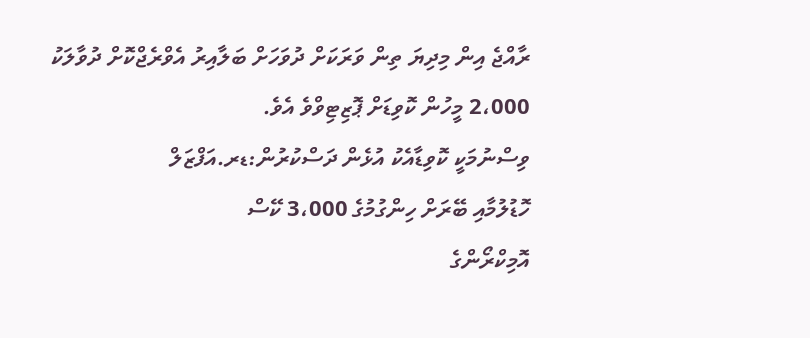ރާއްޖެ އިން މިދިޔަ ތިން ވަރަކަށް ދުވަހަށް ބަލާއިރު އެވްރެޖްކޮށް ދުވާލަކު 2،000 މީހުން ކޮވިޑަށް ޕޮޒިޓިވްވެ އެވެ.
ވިސްނުމަކީ ކޮވިޑާއެކު އުޅެން ދަސްކުރުން:ޑރ.އަފްޒަލް
ހޮޑުލުމާއި ބޭރަށް ހިންގުމުގެ 3،000 ކޭސް
އޮމިކްރޯންގެ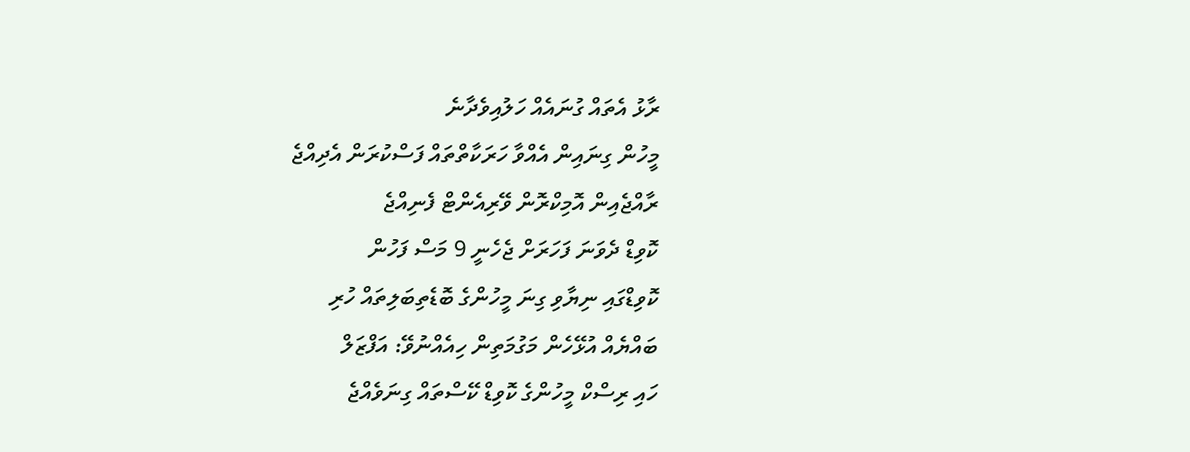ރާޅު އެތައް ގުނައެއް ހަލުއިވެދާނެ
މީހުން ގިނައިން އެއްވާ ހަރަކާތްތައް ފަސްކުރަން އެދިއްޖެ
ރާއްޖެއިން އޮމިކްރޮން ވޭރިއެންޓް ފެނިއްޖެ
ކޮވިޑް ދެވަނަ ފަހަރަށް ޖެހެނީ 9 މަސް ފަހުން
ކޮވިޑްގައި ނިޔާވި ގިނަ މީހުންގެ ބޮޑެތިބަލިތައް ހުރި
ބައްޔެއް އުޅޭހެން މަގުމަތިން ހިއެއްނުވޭ: އަފްޒަލް
ހައި ރިސްކް މީހުންގެ ކޮވިޑް ކޭސްތައް ގިނަވެއްޖެ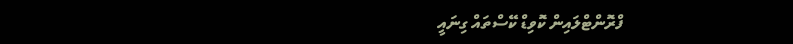ފްރޮންޓްލައިން ކޮވިޑް ކޭސްތައް ގިނައީ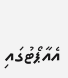އެއާޕޯޓުގައި